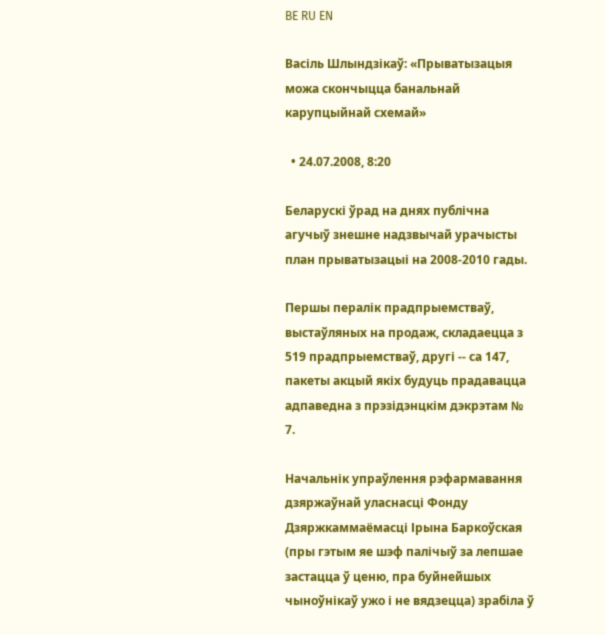BE RU EN

Васіль Шлындзікаў: «Прыватызацыя можа скончыцца банальнай карупцыйнай схемай»

  • 24.07.2008, 8:20

Беларускі ўрад на днях публічна агучыў знешне надзвычай урачысты план прыватызацыі на 2008-2010 гады.

Першы пералік прадпрыемстваў, выстаўляных на продаж, складаецца з 519 прадпрыемстваў, другі -- са 147, пакеты акцый якіх будуць прадавацца адпаведна з прэзідэнцкім дэкрэтам № 7.

Начальнік упраўлення рэфармавання дзяржаўнай уласнасці Фонду Дзяржкаммаёмасці Ірына Баркоўская (пры гэтым яе шэф палічыў за лепшае застацца ў ценю, пра буйнейшых чыноўнікаў ужо і не вядзецца) зрабіла ў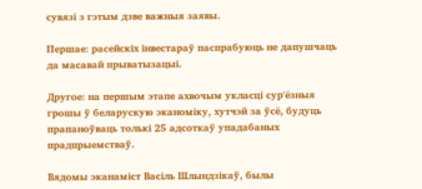сувязі з гэтым дзве важныя заявы.

Першае: расейскіх інвестараў паспрабуюць не дапушчаць да масавай прыватызацыі.

Другое: на першым этапе ахвочым укласці сур'ёзныя грошы ў беларускую эканоміку, хутчэй за ўсё, будуць прапаноўваць толькі 25 адсоткаў упадабаных прадпрыемстваў.

Вядомы эканаміст Васіль Шлындзікаў, былы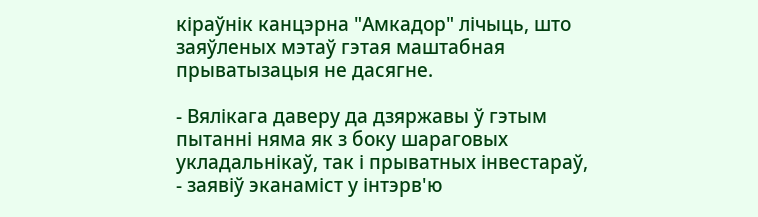кіраўнік канцэрна "Амкадор" лічыць, што заяўленых мэтаў гэтая маштабная прыватызацыя не дасягне.

- Вялікага даверу да дзяржавы ў гэтым пытанні няма як з боку шараговых укладальнікаў, так і прыватных інвестараў, - заявіў эканаміст у інтэрв'ю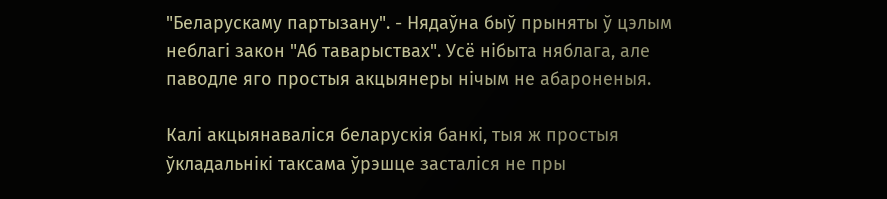"Беларускаму партызану". - Нядаўна быў прыняты ў цэлым неблагі закон "Аб таварыствах". Усё нібыта няблага, але паводле яго простыя акцыянеры нічым не абароненыя.

Калі акцыянаваліся беларускія банкі, тыя ж простыя ўкладальнікі таксама ўрэшце засталіся не пры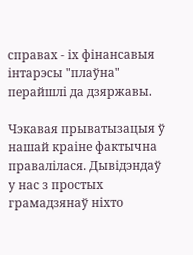справах - іх фінансавыя інтарэсы "плаўна" перайшлі да дзяржавы.

Чэкавая прыватызацыя ў нашай краіне фактычна правалілася. Дывідэндаў у нас з простых грамадзянаў ніхто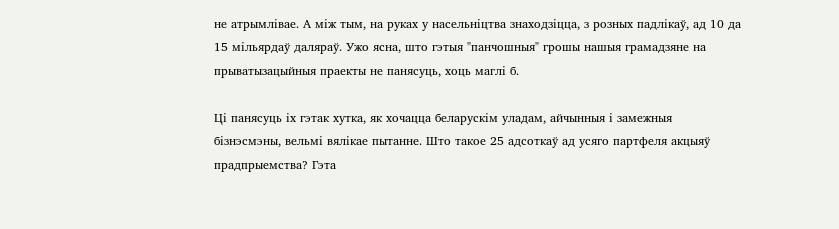не атрымлівае. А між тым, на руках у насельніцтва знаходзіцца, з розных падлікаў, ад 10 да 15 мільярдаў даляраў. Ужо ясна, што гэтыя "панчошныя" грошы нашыя грамадзяне на прыватызацыйныя праекты не панясуць, хоць маглі б.

Ці панясуць іх гэтак хутка, як хочацца беларускім уладам, айчынныя і замежныя бізнэсмэны, вельмі вялікае пытанне. Што такое 25 адсоткаў ад усяго партфеля акцыяў прадпрыемства? Гэта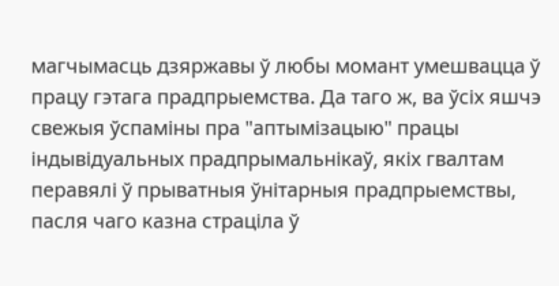магчымасць дзяржавы ў любы момант умешвацца ў працу гэтага прадпрыемства. Да таго ж, ва ўсіх яшчэ свежыя ўспаміны пра "аптымізацыю" працы індывідуальных прадпрымальнікаў, якіх гвалтам перавялі ў прыватныя ўнітарныя прадпрыемствы, пасля чаго казна страціла ў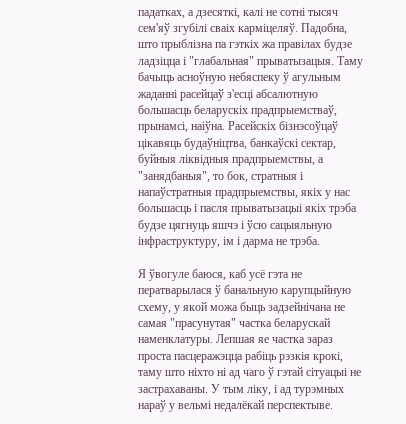падатках, а дзесяткі, калі не сотні тысяч сем'яў згубілі сваіх карміцеляў. Падобна, што прыблізна па гэткіх жа правілах будзе ладзіцца і "глабальная" прыватызацыя. Таму бачыць асноўную небяспеку ў агульным жаданні расейцаў з'есці абсалютную большасць беларускіх прадпрыемстваў, прынамсі, наіўна. Расейскіх бізнэсоўцаў цікавяць будаўніцтва, банкаўскі сектар, буйныя ліквідныя прадпрыемствы, а "занядбаныя", то бок, стратныя і напаўстратныя прадпрыемствы, якіх у нас большасць і пасля прыватызацыі якіх трэба будзе цягнуць яшчэ і ўсю сацыяльную інфраструктуру, ім і дарма не трэба.

Я ўвогуле баюся, каб усё гэта не ператварылася ў банальную карупцыйную схему, у якой можа быць задзейнічана не самая "прасунутая" частка беларускай наменклатуры. Лепшая яе частка зараз проста пасцеражэцца рабіць рэзкія крокі, таму што ніхто ні ад чаго ў гэтай сітуацыі не застрахаваны. У тым ліку, і ад турэмных нараў у вельмі недалёкай перспектыве.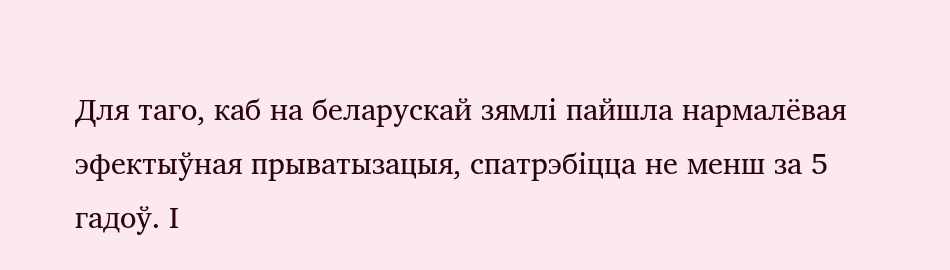Для таго, каб на беларускай зямлі пайшла нармалёвая эфектыўная прыватызацыя, спатрэбіцца не менш за 5 гадоў. І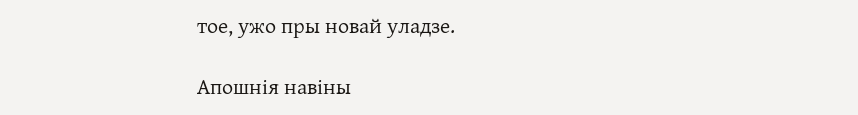тое, ужо пры новай уладзе.

Апошнія навіны